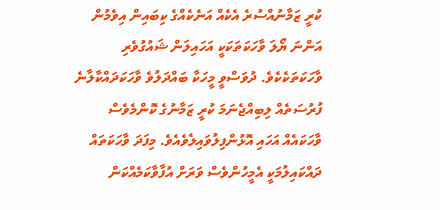ކުރީ ޒަމާނުއްސުރެ އެކެއް އަނެކެއްގެ ކިބައިން އިވެމުން އަންނަ ޔޯލަ ވާހަކަތަކަކީ އަހައިލަން ޝައުގުވެރި ވާހަކަތަކެކެވެ. ދުވަސްވީ މީހަކާ ބައްދަލުވެ ވާހަކަދައްކާލާނެ ފުރުސަތެއް ލިބިއްޖެނަމަ ކުރީ ޒަމާނުގެ ކޮންމެވެސް ވާހަކައެއް އަހައި އޮޅުންފިލުވައިލެވެއެވެ. މިފަދަ ވާހަކަތައް ދައްކައިލުމަކީ އެމީހުންވެސް ވަރަށް އުފާވާކަމެއްކަން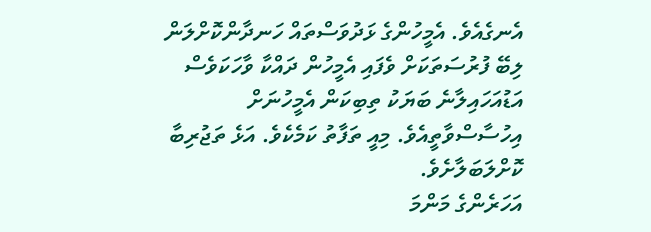އެނގެއެވެ. އެމީހުންގެ ޅަދުވަސްތައް ހަނދާންކޮށްލަން ލިބޭ ފުރުސަތަކަށް ވެފައި އެމީހުން ދައްކާ ވާހަކަވެސް އަޑުއަހައިލާނެ ބަޔަކު ތިބިކަން އެމީހުނަށް އިހުސާސްވާތީއެވެ. މިއީ ތަފާތު ކަމެކެވެ. އަޅެ ތަޖުރިބާ ކޮށްލަބަލާށެވެ.
އަހަރެންގެ މަންމަ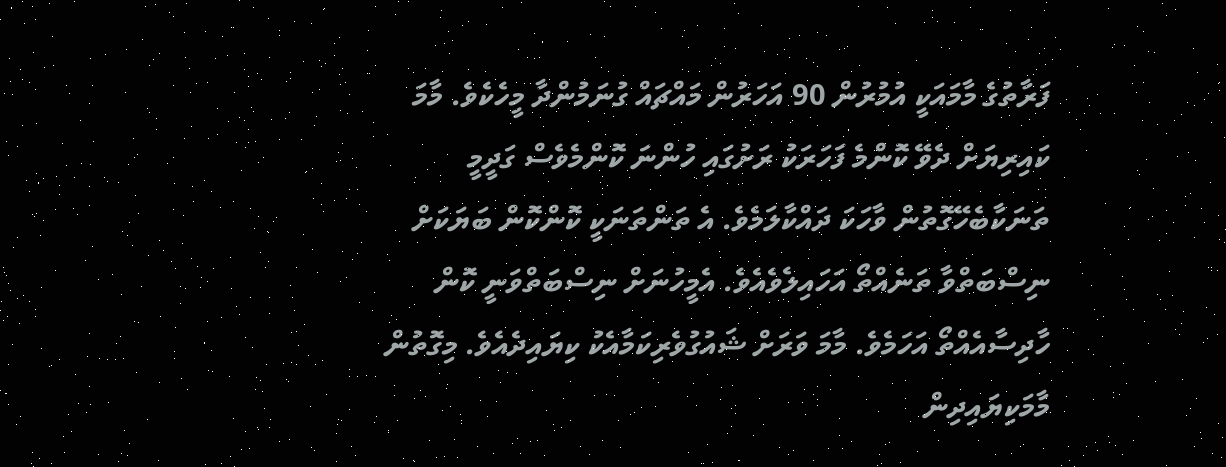ފަރާތުގެ މާމައަކީ އުމުރުން 90 އަހަރުން މައްޗައް ގުނަމުންދާ މީހެކެވެ. މާމަ ކައިރިޔަށް ދެވޭ ކޮންމެ ފަހަރަކު ރަށުގައި ހުންނަ ކޮންމެވެސް ގަދީމީ ތަނަކާބެހޭގޮތުން ވާހަކަ ދައްކާލަމެވެ. އެ ތަންތަނަކީ ކޮންކޮން ބަޔަކަށް ނިސްބަތްވާ ތަނެއްތޯ އަހައިލެވެއެވެ. އެމީހުނަށް ނިސްބަތްވަނީ ކޮން ހާދިސާއެއްތޯ އަހަމެވެ. މާމަ ވަރަށް ޝައުގުވެރިކަމާއެކު ކިޔައިދެއެވެ. މިގޮތުން މާމަކިޔައިދިން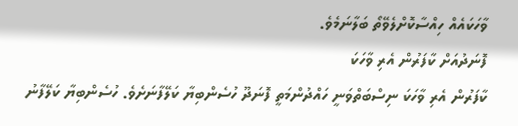ވާހަކައެއް ހިއްސާކޮށްލެވޭތޯ ބަލާނަމެވެ.
ފޮނަދުއަށް ކާފަރުން އެރި ވާހަކަ
ކާފަރުން އެރި ވާހަކަ ނިސްބަތްވަނީ ހައްދުންމަތީ ފޮނަދޫ ހުސެންބިޔާ ކަލޭފާނަށެވެ. ހުސެންބިޔާ ކަލޭފާނު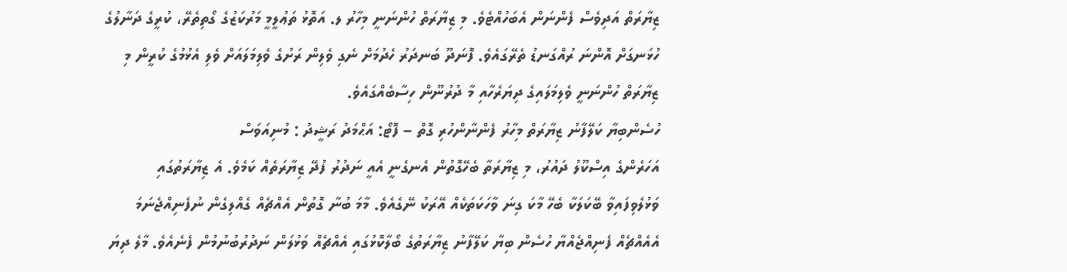ޒިޔާރަތް އަދިވެސް ފެންނަން އެބަހުއްޓެވެ. މި ޒިޔާރަތް ހުންނަނީ މިހާރު ލ. އަތޮޅު ތަޢުލީމީ މަރުކަޒުގެ ގޯތިތެރޭ، ކުރީގެ ދަނާލުގެ ހުޅަނގަށް އޮންނަ ރުއްގަނޑު ތެރޭގައެވެ. ފޮނަދޫ ބަނދަރު ހެދުމަށް ނެގި ވެލިން ރަށުގެ ވެލިމަލައަށް ވެލި އެޅުމުގެ ކުރީން މި ޒިޔާރަތް ހުންނަނީ ވެލިމަލައިގެ ދިޔަރެހާއި މާ ދުރުނޫން ހިސާބެއްގައެވެ.
ހުސެންބިޔާ ކަލޭފާނު ޒިޔާރަތް މިހާރު ފެންނާންހުރި ގޮތް – ފޮޓޯ: އަޙްމަދު ރަޝީދު : މުނިއަވަސް
އަހަރެންގެ އިސްކޫލު ދައުރު، މި ޒިޔާރަތާ ބެހޭގޮތުން އެނގެނީ އެއީ ނަދުރު ފުދޭ ޒިޔާރަތެއް ކަމެވެ. އެ ޒިޔާރަތުގައި ވަޅުލެވިފައިވާ ބޭކަލަކާ ބެހޭ މާކަ ގިނަ ވާހަކަތަކެއް އޭރަކު ނޭގެއެވެ. މާމަ ބުނާ ގޮތުން އެއްޗެއް ގެއްލިގެން ނުފެނިއްޖެނަމަ އެއެއްޗެއް ފެނިއްޖެއްޔާ ހުސެން ބިޔާ ކަލޭފާނު ޒިޔާރަތުގެ ބޯލާކޮޅުގައި އެއްޗެއް ވަޅުލަން ނަދުރުބުނުމުން ފެނެއެވެ. މާލެ ދިޔަ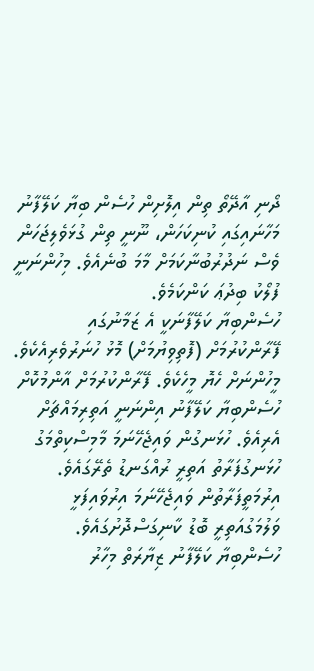ދޯނި އާދޭތޯ ތިން އިލޮށިން ހުސެން ބިޔާ ކަލޭފާނު މަހާނައިގައި ކުނިކަހަން، ނޫނީ ތިން ގުޅަވެލިޖަހަން ވެސް ނަދުރުބުނާކަމަށް މާމަ ބުނެއެވެ. މިހުންނަނީ ފުލޯކު ބިދުޢަ ކަންކަމެވެ.
ހުސެންބިޔާ ކަލޭފާނަކީ އެ ޒަމާނުގައި ފޭރާންކުރުމަށް (ފޮތިވިޔުމަށް) މޮޅު ހުނަރުވެރިއެކެވެ. މީހުންނަށް ހެޔޮ މީހެކެވެ. ފޭރާންކުރުމަށް އާންމުކޮށް ހުސެންބިޔާ ކަލޭފާނު އިންނަނީ އަތިރިމައްޗަށް އެރިއެވެ. ހުޅަނގުން ވައިޖެހޭނަމަ މާމިސްކިތްމަގު ހުޅަނގުފަރާތު އަތިރީ ރުއްގަނޑު ތެރޭގައެވެ. އިރުމަތީފަރާތުން ވައިޖެހޭނަމަ އިރުވައިފަޅީ ވަލުމަގުއަތިރީ ބޮޑު ކާނިގަސްދޮށުގައެވެ.
ހުސެންބިޔާ ކަލޭފާނު ޒިޔާރަތް މިހާރު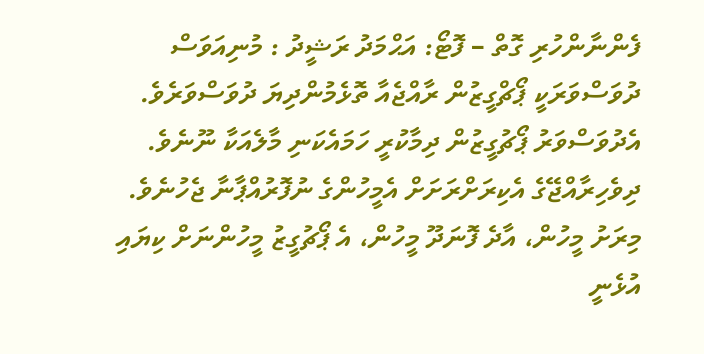ފެންނާންހުރި ގޮތް – ފޮޓޯ: އަޙްމަދު ރަޝީދު : މުނިއަވަސް
ދުވަސްވަރަކީ ޕޯޗްގީޒުން ރާއްޖެއާ ތޮޅެމުންދިޔަ ދުވަސްވަރެވެ. އެދުވަސްވަރު ޕޯޗުގީޒުން ދިމާކުރީ ހަމައެކަނި މާލެއަކާ ނޫނެވެ. ދިވެހިރާއްޖޭގެ އެކިރަށްރަށަށް އެމީހުންގެ ނުފޮރުއްޕާނާ ޖެހުނެވެ. މިރަށު މީހުން، އާދެ ފޮނަދޫ މީހުން، އެ ޕޯޗުގީޒު މީހުންނަށް ކިޔައި އުޅެނީ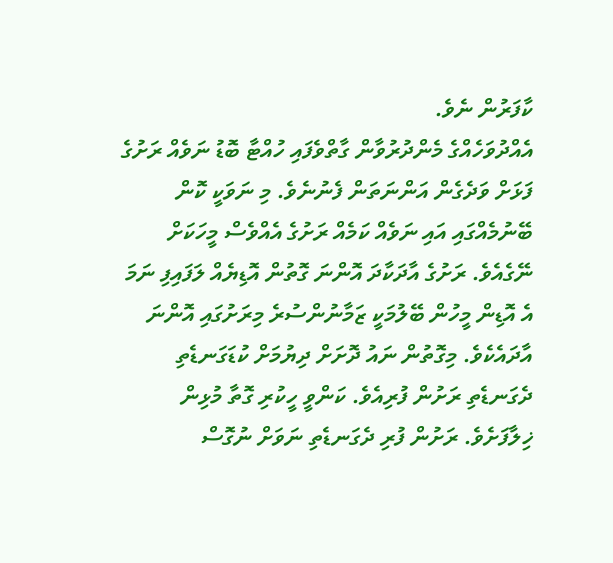ކާފަރުން ނެވެ.
އެއްދުވަހެއްގެ މެންދުރުވާން ގާތްވެފައި ހުއްޓާ ބޮޑު ނަވެއް ރަށުގެ ފަޅަށް ވަދެގެން އަންނަތަން ފެނުނެވެ. މި ނަވަކީ ކޮން ބޭނުމެއްގައި އައި ނަވެއް ކަމެއް ރަށުގެ އެއްވެސް މީހަކަށް ނޭގެއެވެ. ރަށުގެ އާދަކާދަ އޮންނަ ގޮތުން އޮޑިޔެއް ލަފައިފި ނަމަ އެ އޮޑިން މީހުން ބޭލުމަކީ ޒަމާނުންސުރެ މިރަށުގައި އޮންނަ އާދައެކެވެ. މިގޮތުން ނައު ދޮށަށް ދިޔުމަށް ކުޑަގަނޑެތި ދެގަނޑެތި ރަށުން ފުރިއެވެ. ކަންވީ ހީކުރި ގޮތާ މުޅިން ޚިލާފަށެވެ. ރަށުން ފުރި ދެގަނޑެތި ނަވަށް ނުގޮސް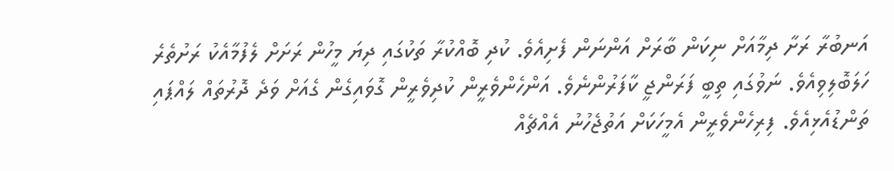އަނބުރާ ރަށާ ދިމާއަށް ނިކަން ބާރަށް އަންނަން ފެށިއެވެ. ކުދި ބޮއްކުރާ ތަކުގައި ދިޔަ މީހުން ރަށަށް ލެފުމާއެކު ރަށުތެރެ ހަލަބޮލިވިއެވެ. ނަވުގައި ތިބީ ފަރަންޖީ ކާފަރުންނެވެ. އަންހެންވެރީން ކުދިވެރީން ގޮވައިގެން ގެއަށް ވަދެ ދޮރުތައް ލައްޕައި ތަންޑުއެޅިއެވެ. ފިރިހެންވެރީން އެމީހަކަށް އަތުޖެހުނު އެއްޗެއް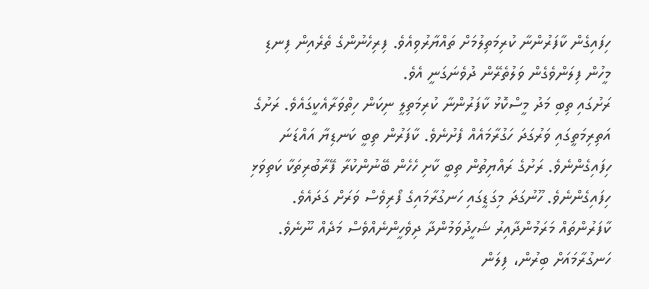ހިފައިގެން ކާފަރުންނާ ކުރިމަތިލުމަށް ތައްޔާރުވިއެވެ. ފިރިހެނުންގެ ތެރެއިން ފިނޑި މީހުން ފިލަންވެގެން ވަލުތެރޭން ދުވެނަގަނީ އެވެ.
ރަށުގައި ތިބި މަދު މީސްކޮޅު ކާފަރުންނާ ކުރިމަތިލީ ނިކަން ހިތްވަރާއެކީގައެވެ. ރަށުގެ އަތިރިމަތީގައި ވަރުގަދަ ހަގުރާމައެއް ފެށުނެވެ. ކާފަރުން ތިބީ ކަނޑިޔާ އައްޑަނަ ހިފައިގެންނެވެ. ރަށުގެ ރައްޔިތުން ތިބީ ކާށި ހެހެން ބޭނުންކުރާ ފޭރާބުރިތަކާ ކަތިވަޅި ހިފައިގެންނެވެ. ހޫނުގަދަ މިގަޑީގައި ހަނގުރާމައިގެ ފޯރިވެސް ވަރަށް ގަދައެވެ. ކާފަރުންތައް މަރަމުންދާއިރު ޝަހީދުވަމުންދާ ދިވެހީންނެއްވެސް މަދެއް ނޫނެވެ.
ހަނގުރާމައަށް ބިރުން، ފިލަން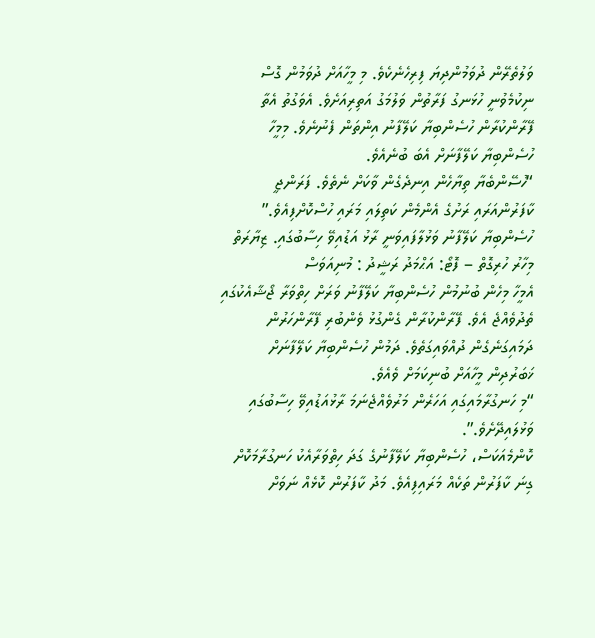ވަލުތެރޭން ދުވަމުންދިޔަ ފިރިހެނެކެވެ. މި މީހާއަށް ދުވަމުން ގޮސް ނިކުމެވުނީ ހުޅަނގު ފަރާތުން ވަލުމަގު އަތިރިއަށެވެ. އެވަގުތު އެތާ ފޭރާންކުރާން ހުސެންބިޔާ ކަލޭފާނު އިންތަން ފެނުނެވެ. މިމީހާ ހުސެންބިޔާ ކަލޭފާނަށް އެބަ ބުނެއެވެ.
“ހުސޭންބެޔާ ތިޔާހެން އިނދެގެން ވާކަށް ނެތެވެ. ފަރަންޖީ ކާފަރުންއަރައި ރަށުގެ އެންމެން ކަތިލައި މަރައި ހުސްކޮށްފިއެވެ.”
ހުސެންބިޔާ ކަލޭފާނު ވަޅުލާފައިވަނީ ރާޅު އަޑުއިވޭ ހިސާބުގައި. ޒިޔާރަތް މިހާރު ހުރިގޮތް – ފޮޓޯ: އަޙްމަދު ރަޝީދު : މުނިއަވަސް
އެމީހާ މިހެން ބުނުމުން ހުސެންބިޔާ ކަލޭފާނު ވަރަށް ހިތްވަރާ ޖޯޝާއެކުގައި ތެދުވެއްޖެ އެވެ. ފޭރާންކުރާން ގެންގުޅު ވެންބުރި ފޭރާންހަރުން ދަމައިގަނެގެން ދުއްވައިގަތެވެ. ދަމުން ހުސެންބިޔާ ކަލޭފާނަށް ޚަބަރުދިން މީހާއަށް ބުނިކަމަށް ވެއެވެ.
“މި ހަނގުރާމައިގައި އަހަރެން މަރުވެއްޖެނަމަ ރާޅުއަޑުއިވޭ ހިސާބުގައި ވަޅުލައިދޭށެވެ.”.
ކޮންމެއަކަސް، ހުސެންބިޔާ ކަލޭފާނުގެ ގަދަ ހިތްވަރާއެކު ހަނގުރާމަކޮށް ގިނަ ކާފަރުން ތަކެއް މަރައިފިއެވެ. މަދު ކާފަރުން ކޮޅެއް ނަވަށް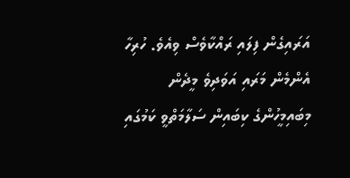އަރައިގެން ފިލައި ރައްކާވެސް ވިއެވެ. ހުރިހާ އެންމެން މަރައި އަވަދިވެ މީދެން މިބައިމީހުންގެ ކިބައިން ސަލާމަތްވީ ކަމުގައި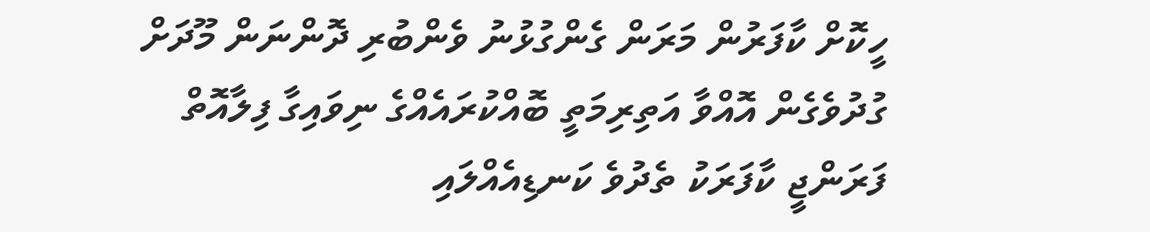ހީކޮށް ކާފަރުން މަރަން ގެންގުޅުނު ވެންބުރި ދޮންނަން މޫދަށް ގުދުވެގެން އޮއްވާ އަތިރިމަތީ ބޮއްކުރައެއްގެ ނިވައިގާ ފިލާއޮތް ފަރަންޖީ ކާފަރަކު ތެދުވެ ކަނޑިއެއްލައި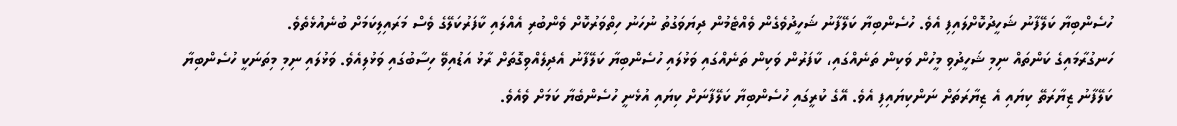ހުސެންބިޔާ ކަލޭފާނު ޝަހީދުކޮށްލައިފި އެވެ. ހުސެންބިޔާ ކަލޭފާނު ޝަހީދުވެގެން ވެއްޓެމުން ދިޔަވަގުތު ނުހަނު ހިތްވަރުކޮށް ވެންބުރި އެއްލައި ކާފަރުކަލޭގެ ވެސް މަރައިލިކަމަށް ބުނެއުޅެތެވެ.
ހަނގުރާމައިގެ ކަންތައް ނިމި ޝަހީދުވި މީހުން ވަކިން ތަނެއްގައި، ކާފަރުން ވަކިން ތަނެއްގައި ވަޅުލައި ހުސެންބިޔާ ކަލޭފާނު އެދިލެއްވިގޮތަށް ރާޅު އަޑުއިވޭ ހިސާބުގައި ވަޅުލިއެވެ. ވަޅުލައި ނިމި މިތަނަކީ ހުސެންބިޔާ ކަލޭފާނު ޒިޔާރަތޭ ކިޔައި އެ ޒިޔާރަތަށް ނަންކިޔައިފި އެވެ. އޭގެ ކުރީގައި ހުސެންބިޔާ ކަލޭފާނަށް ކިޔައި އުޅެނީ ހުސެންބެޔާ ކަމަށް ވެއެވެ.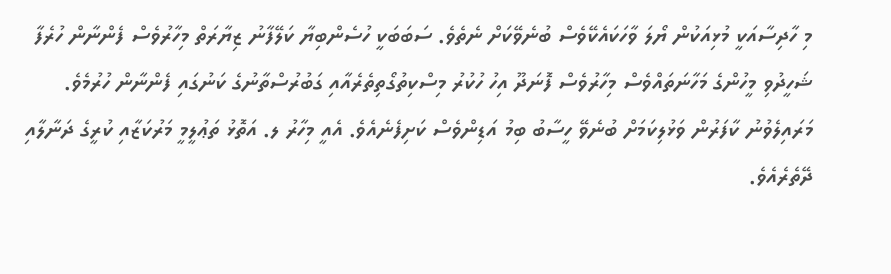މި ހާދިސާއަކީ މުޅިއަކުން ޔޯލަ ވާހަކައެކޭވެސް ބުނެވޭކަށް ނެތެވެ. ސަބަބަކީ ހުސެންބިޔާ ކަލޭފާނު ޒިޔާރަތް މިހާރުވެސް ފެންނާން ހުރެފާ ޝަހީދުވި މީހުންގެ މަހާނަތައްވެސް މިހާރުވެސް ފޮނަދޫ އިހު ހުކުރު މިސްކިތުގޯތިތެރެއާއި ގަބުރުސްތާނުގެ ކަނުގައި ފެންނާން ހުރުމެވެ. މަރައިލެވުނު ކާފަރުން ވަޅުލިކަމަށް ބުނެވޭ ހީސާބު ބިމު އަޑިންވެސް ކަށިފެނެއެވެ. އެއީ މިހާރު ލ. އަތޮޅު ތަޢުލީމީ މަރުކަޒާއި ކުރީގެ ދަނާލާއި ދޭތެރެއެވެ.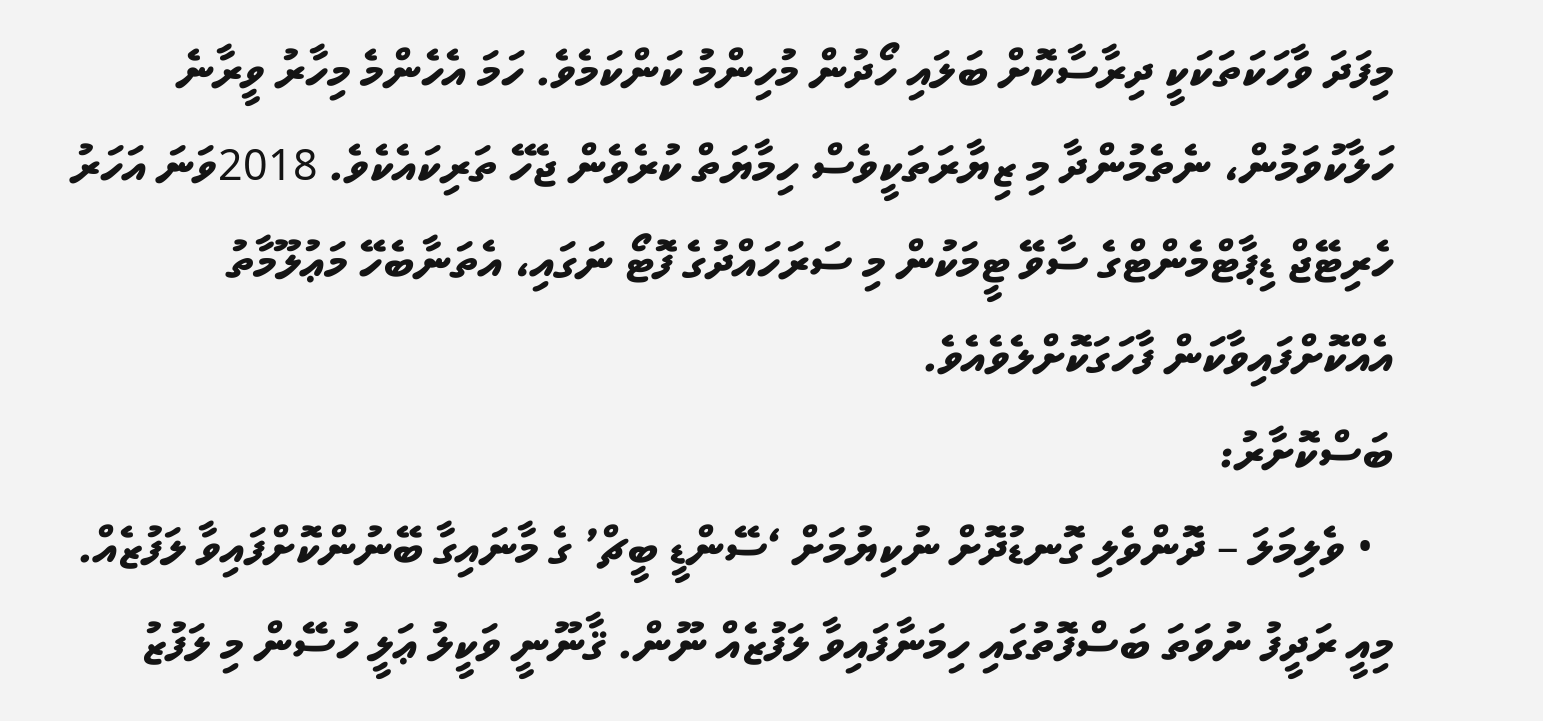މިފަދަ ވާހަކަތަކަކީ ދިރާސާކޮށް ބަލައި ހޯދުން މުހިންމު ކަންކަމެވެ. ހަމަ އެހެންމެ މިހާރު ވީރާނެ ހަލާކުވަމުން، ނެތެމުންދާ މި ޒިޔާރަތަކީވެސް ހިމާޔަތް ކުރެވެން ޖެހޭ ތަރިކައެކެވެ. 2018ވަނަ އަހަރު ހެރިޓޭޖް ޑިޕާޓްމެންޓްގެ ސާވޭ ޓީމަކުން މި ސަރަހައްދުގެ ފޮޓޯ ނަގައި، އެތަނާބެހޭ މަޢުލޫމާތު އެއްކޮށްފައިވާކަން ފާހަގަކޮށްލެވެއެވެ.
ބަސްކޮށާރު:
  • ވެލިމަލަ – ދޮންވެލި ގޮނޑުދޮށް ނުކިޔުމަށް ‘ސޭންޑީ ބީޗް’ ގެ މާނައިގާ ބޭނުންކޮށްފައިވާ ލަފުޒެއް. މިއީ ރަދީފު ނުވަތަ ބަސްފޮތުގައި ހިމަނާފައިވާ ލަފުޒެއް ނޫން. ޤާނޫނީ ވަކީލު ޢަލީ ހުސޭން މި ލަފުޒު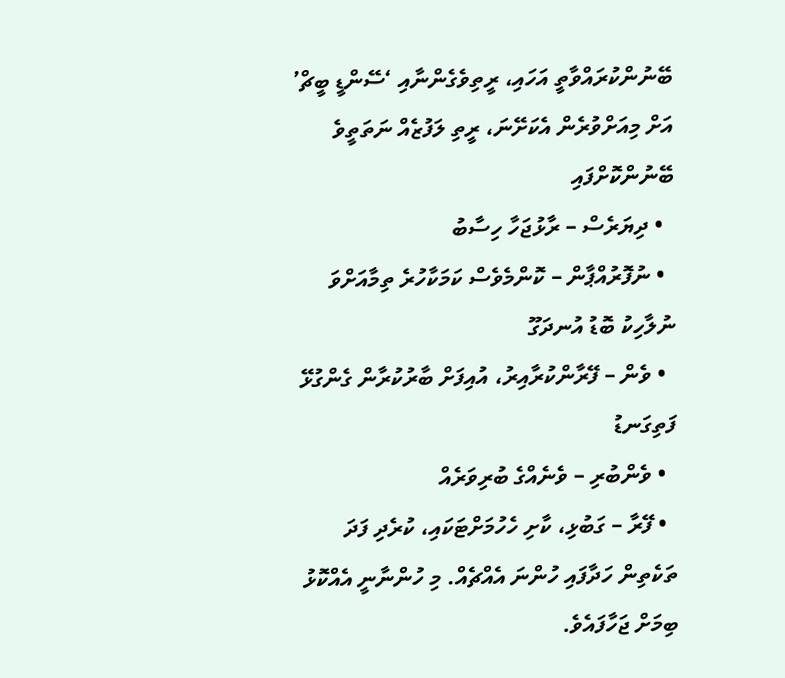ބޭނުންކުރައްވާތީ އަހައި، ރީތިވެގެންނާއި ‘ސޭންޑީ ބީޗް’ އަށް މިއަށްވުރެން އެކަށޭނަ، ރީތި ލަފުޒެއް ނަތަތީވެ ބޭނުންކޮށްފައި
  • ދިޔަރެސް – ރާޅުޖަހާ ހިސާބު
  • ނުފޮރުއްޕާން – ކޮންމެވެސް ކަމަކާހުރެ ތިމާއަށްވަ ނުލާހިކު ބޮޑު އުނދަގޫ
  • ވެން – ފޭރާންކުރާއިރު، އުއިފަށް ބާރުކުރާން ގެންގުޅޭ ފަތިގަނޑު
  • ވެންބުރި – ވެނެއްގެ ބުރިވަރެއް
  • ފޭރާ – ގަބުޅި، ކާށި ހެހުމަށްޓަކައި، ކުރެދި ފަދަ ތަކެތިން ހަދާފައި ހުންނަ އެއްޗެއް. މި ހުންނާނީ އެއްކޮޅު ބިމަށް ޖަހާފައެވެ.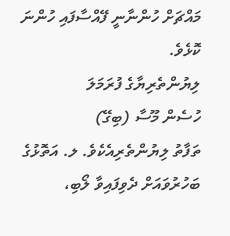މައްޗަށް ހުންނާނީ ފޭއްސާފައި ހުންނަ ކޮޅެވެ.
ލިޔުންތެރިޔާގެ ފުރަމަލަ
ހުސެން މޫސާ (ބިގޭ)
ތަފާތު ލިޔުންތެރިއެކެވެ. ލ. އަތޮޅުގެ ބަހުރުވައަށް ދެވިފައިވާ ލޯބި،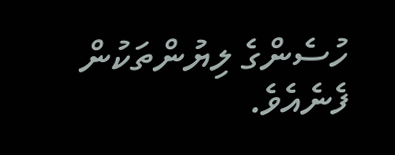ހުސެންގެ ލިޔުންތަކުން ފެނެއެވެ.